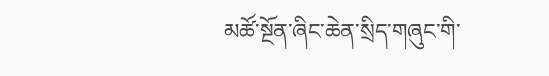མཚོ་སྔོན་ཞིང་ཆེན་སྲིད་གཞུང་གི་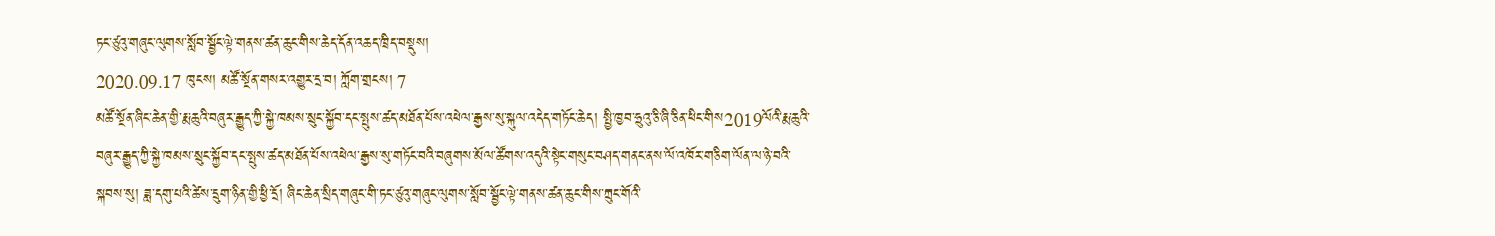ཏང་ཙུའུ་གཞུང་ལུགས་སློབ་སྦྱོང་ལྟེ་གནས་ཚན་ཆུང་གིས་ཆེད་དོན་འཆད་ཁྲིད་བསྡུས།
2020.09.17 ཁུངས། མཚོ་སྔོན་གསར་འགྱུར་དྲ་བ། ཀློག་གྲངས། 7
མཚོ་སྔོན་ཞིང་ཆེན་གྱི་རྨ་ཆུའི་བཞུར་རྒྱུད་ཀྱི་སྐྱེ་ཁམས་སྲུང་སྐྱོབ་དང་སྤུས་ཚད་མཐོན་པོས་འཕེལ་རྒྱས་སུ་སྐུལ་འདེད་གཏོང་ཆེད། སྤྱི་ཁྱབ་ཧྲུའུ་ཅི་ཞི་ཅིན་ཕིང་གིས2019ལོའི་རྨ་ཆུའི་བཞུར་རྒྱུད་ཀྱི་སྐྱེ་ཁམས་སྲུང་སྐྱོབ་དང་སྤུས་ཚད་མཐོན་པོས་འཕེལ་རྒྱས་སུ་གཏོང་བའི་བཞུགས་མོལ་ཚོགས་འདུའི་སྟེང་གསུང་བཤད་གནང་ནས་ལོ་འཁོར་གཅིག་ལོན་ལ་ཉེ་བའི་སྐབས་སུ། ཟླ་དགུ་པའི་ཚེས་དྲུག་ཉིན་གྱི་ཕྱི་དྲོ། ཞིང་ཆེན་སྲིད་གཞུང་གི་ཏང་ཙུའུ་གཞུང་ལུགས་སློབ་སྦྱོང་ལྟེ་གནས་ཚན་ཆུང་གིས་ཀྲུང་གོའི་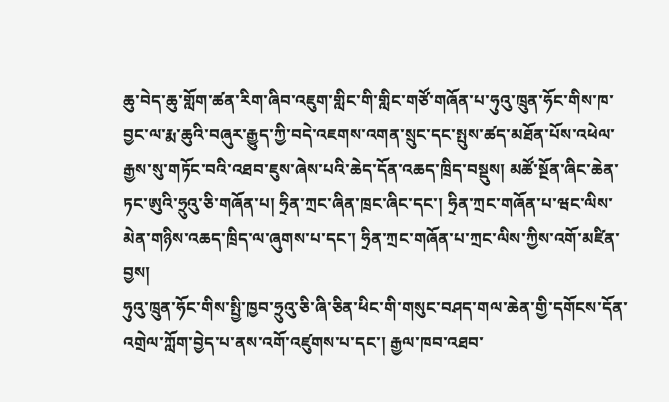ཆུ་བེད་ཆུ་གློག་ཚན་རིག་ཞིབ་འཇུག་གླིང་གི་གླིང་གཙོ་གཞོན་པ་ཧུའུ་ཁྲུན་ཧོང་གིས་ཁ་བྱང་ལ་རྨ་ཆུའི་བཞུར་རྒྱུད་ཀྱི་བདེ་འཇགས་འགན་སྲུང་དང་སྤུས་ཚད་མཐོན་པོས་འཕེལ་རྒྱས་སུ་གཏོང་བའི་འཐབ་ཇུས་ཞེས་པའི་ཆེད་དོན་འཆད་ཁྲིད་བསྡུས། མཚོ་སྔོན་ཞིང་ཆེན་ཏང་ཨུའི་ཧྲུའུ་ཅི་གཞོན་པ། ཧྲིན་ཀྲང་ཞིན་ཁྲང་ཞིང་དང་། ཧྲིན་ཀྲང་གཞོན་པ་ཝང་ལིས་མེན་གཉིས་འཆད་ཁྲིད་ལ་ཞུགས་པ་དང་། ཧྲིན་ཀྲང་གཞོན་པ་ཀྲང་ལིས་ཀྱིས་འགོ་མཛིན་བྱས།
ཧུའུ་ཁྲུན་ཧོང་གིས་སྤྱི་ཁྱབ་ཧྲུའུ་ཅི་ཞི་ཅིན་ཕིང་གི་གསུང་བཤད་གལ་ཆེན་གྱི་དགོངས་དོན་འགྲེལ་ཀློག་བྱེད་པ་ནས་འགོ་འཛུགས་པ་དང་། རྒྱལ་ཁབ་འཐབ་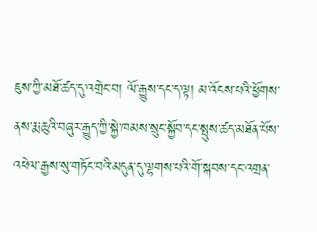ཇུས་ཀྱི་མཐོ་ཚད་དུ་འགྲེང་བ། ལོ་རྒྱུས་དང་ད་ལྟ། མ་འོངས་པའི་ཕྱོགས་ནས་རྨ་ཆུའི་བཞུར་རྒྱུད་ཀྱི་སྐྱེ་ཁམས་སྲུང་སྐྱོབ་དང་སྤུས་ཚད་མཐོན་པོས་འཕེལ་རྒྱས་སུ་གཏོང་བའི་མདུན་དུ་ལྷགས་པའི་གོ་སྐབས་དང་འགྲན་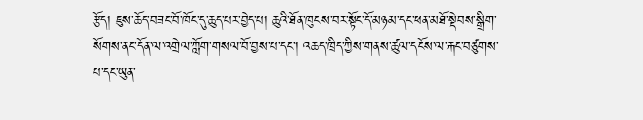རྩོད། ཇུས་ཆོད་བཟང་བོ་ཁོང་དུ་ཆུད་པར་བྱེད་པ། ཆུའི་ཐོན་ཁུངས་བར་སྟོང་དོ་མཉམ་དང་ཕན་མཐོ་སྡེབས་སྒྲིག་སོགས་ནང་དོན་ལ་འགྲེལ་ཀློག་གསལ་བོ་བྱས་པ་དང་། འཆད་ཁྲིད་ཀྱིས་གནས་ཚུལ་དངོས་ལ་རྐང་བཙུགས་པ་དང་ཡུན་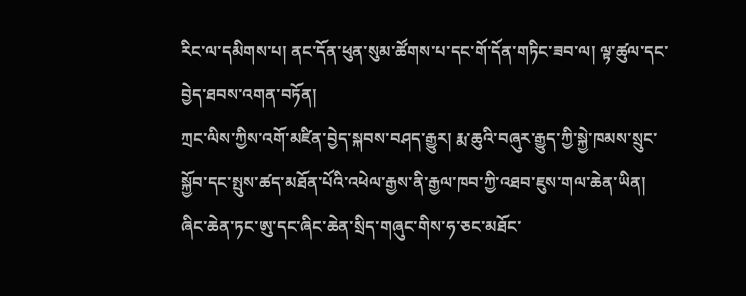རིང་ལ་དམིགས་པ། ནང་དོན་ཕུན་སུམ་ཚོགས་པ་དང་གོ་དོན་གཏིང་ཟབ་ལ། ལྟ་ཚུལ་དང་བྱེད་ཐབས་འགན་བཏོན།
ཀྲང་ལིས་ཀྱིས་འགོ་མཛིན་བྱེད་སྐབས་བཤད་རྒྱུར། རྨ་ཆུའི་བཞུར་རྒྱུད་ཀྱི་སྐྱེ་ཁམས་སྲུང་སྐྱོབ་དང་སྤུས་ཚད་མཐོན་པོའི་འཕེལ་རྒྱས་ནི་རྒྱལ་ཁབ་ཀྱི་འཐབ་ཇུས་གལ་ཆེན་ཡིན། ཞིང་ཆེན་ཏང་ཨུ་དང་ཞིང་ཆེན་སྲིད་གཞུང་གིས་ཧ་ཅང་མཐོང་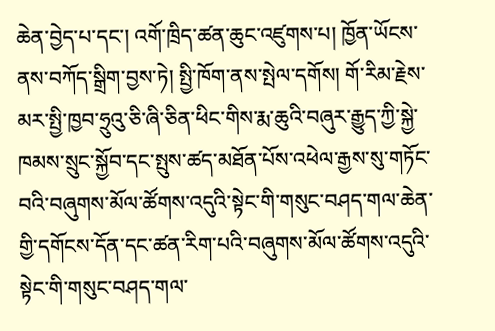ཆེན་བྱེད་པ་དང་། འགོ་ཁྲིད་ཚན་ཆུང་འཛུགས་པ། ཁྱོན་ཡོངས་ནས་བཀོད་སྒྲིག་བྱས་ཏེ། སྤྱི་ཁོག་ནས་སྤེལ་དགོས། གོ་རིམ་རྗེས་མར་སྤྱི་ཁྱབ་ཧྲུའུ་ཅི་ཞི་ཅིན་ཕིང་གིས་རྨ་ཆུའི་བཞུར་རྒྱུད་ཀྱི་སྐྱེ་ཁམས་སྲུང་སྐྱོབ་དང་སྤུས་ཚད་མཐོན་པོས་འཕེལ་རྒྱས་སུ་གཏོང་བའི་བཞུགས་མོལ་ཚོགས་འདུའི་སྟེང་གི་གསུང་བཤད་གལ་ཆེན་གྱི་དགོངས་དོན་དང་ཚན་རིག་པའི་བཞུགས་མོལ་ཚོགས་འདུའི་སྟེང་གི་གསུང་བཤད་གལ་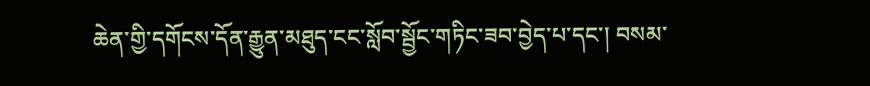ཆེན་གྱི་དགོངས་དོན་རྒྱུན་མཐུད་ངང་སློབ་སྦྱོང་གཏིང་ཟབ་བྱེད་པ་དང་། བསམ་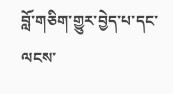བློ་གཅིག་གྱུར་བྱེད་པ་དང་ལངས་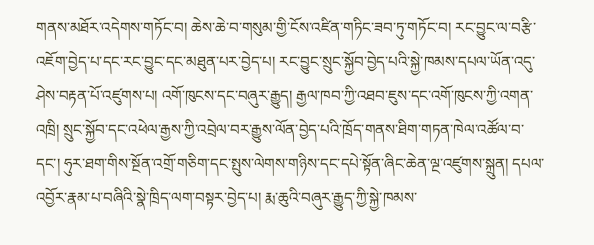གནས་མཐོར་འདེགས་གཏོང་བ། ཆེས་ཆེ་བ་གསུམ་གྱི་ངོས་འཛིན་གཏིང་ཟབ་ཏུ་གཏོང་བ། རང་བྱུང་ལ་བརྩི་འཇོག་བྱེད་པ་དང་རང་བྱུང་དང་མཐུན་པར་བྱེད་པ། རང་བྱུང་སྲུང་སྐྱོབ་བྱེད་པའི་སྐྱེ་ཁམས་དཔལ་ཡོན་འདུ་ཤེས་བརྟན་པོ་འཛུགས་པ། འགོ་ཁུངས་དང་བཞུར་རྒྱུད། རྒྱལ་ཁབ་ཀྱི་འཐབ་ཇུས་དང་འགོ་ཁུངས་ཀྱི་འགན་འཁྲི། སྲུང་སྐྱོབ་དང་འཕེལ་རྒྱས་ཀྱི་འབྲེལ་བར་རྒྱུས་ལོན་བྱེད་པའི་ཁྲོད་གནས་ཐིག་གཏན་ཁེལ་འཚོལ་བ་དང་། ཧུར་ཐག་གིས་སྔོན་འགྲོ་གཅིག་དང་སྤུས་ལེགས་གཉིས་དང་དཔེ་སྟོན་ཞིང་ཆེན་ལྔ་འཛུགས་སྐྲུན། དཔལ་འབྱོར་རྣམ་པ་བཞིའི་སྣེ་ཁྲིད་ལག་བསྟར་བྱེད་པ། རྨ་ཆུའི་བཞུར་རྒྱུད་ཀྱི་སྐྱེ་ཁམས་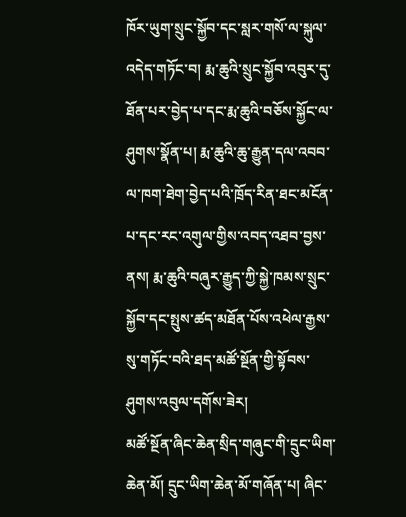ཁོར་ཡུག་སྲུང་སྐྱོབ་དང་སླར་གསོ་ལ་སྐུལ་འདེད་གཏོང་བ། རྨ་ཆུའི་སྲུང་སྐྱོབ་འབུར་དུ་ཐོན་པར་བྱེད་པ་དང་རྨ་ཆུའི་བཅོས་སྐྱོང་ལ་ཤུགས་སྣོན་པ། རྨ་ཆུའི་ཆུ་རྒྱུན་དལ་འབབ་ལ་ཁག་ཐེག་བྱེད་པའི་ཁྲོད་རིན་ཐང་མངོན་པ་དང་རང་འགུལ་གྱིས་འབད་འཐབ་བྱས་ནས། རྨ་ཆུའི་བཞུར་རྒྱུད་ཀྱི་སྐྱེ་ཁམས་སྲུང་སྐྱོབ་དང་སྤུས་ཚད་མཐོན་པོས་འཕེལ་རྒྱས་སུ་གཏོང་བའི་ཐད་མཚོ་སྔོན་གྱི་སྟོབས་ཤུགས་འབུལ་དགོས་ཟེར།
མཚོ་སྔོན་ཞིང་ཆེན་སྲིད་གཞུང་གི་དྲུང་ཡིག་ཆེན་མོ། དྲུང་ཡིག་ཆེན་མོ་གཞོན་པ། ཞིང་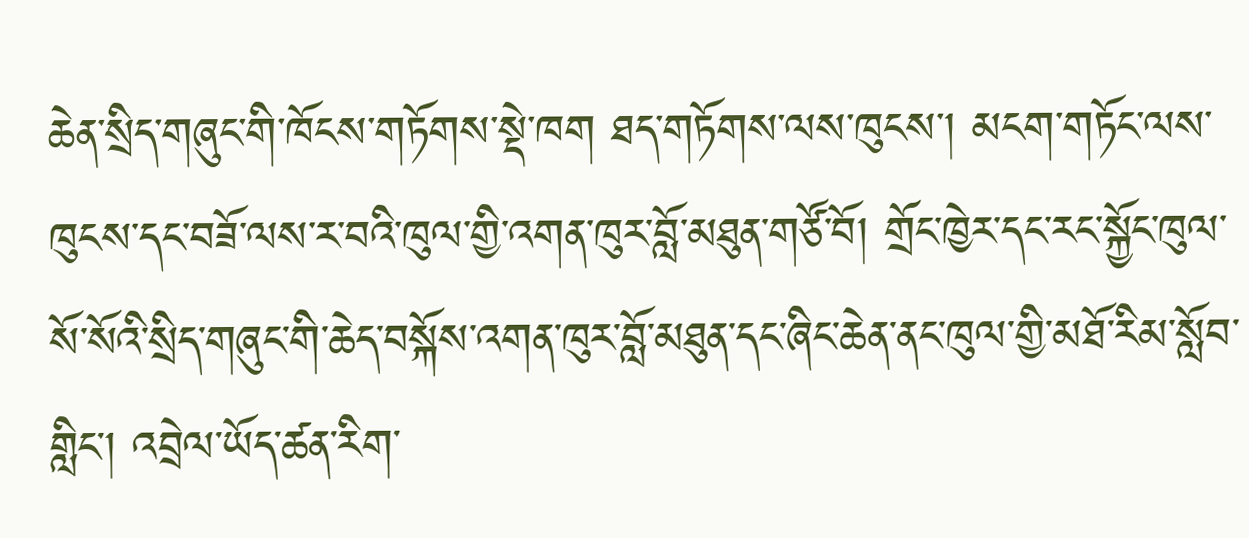ཆེན་སྲིད་གཞུང་གི་ཁོངས་གཏོགས་སྡེ་ཁག ཐད་གཏོགས་ལས་ཁུངས་། མངག་གཏོང་ལས་ཁུངས་དང་བཟོ་ལས་ར་བའི་ཁུལ་གྱི་འགན་ཁུར་བློ་མཐུན་གཙོ་བོ། གྲོང་ཁྱེར་དང་རང་སྐྱོང་ཁུལ་སོ་སོའི་སྲིད་གཞུང་གི་ཆེད་བསྐོས་འགན་ཁུར་བློ་མཐུན་དང་ཞིང་ཆེན་ནང་ཁུལ་གྱི་མཐོ་རིམ་སློབ་གླིང་། འབྲེལ་ཡོད་ཚན་རིག་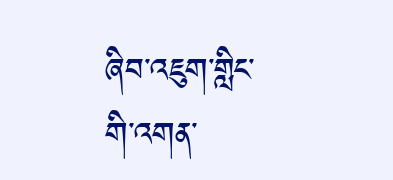ཞིབ་འཇུག་གླིང་གི་འགན་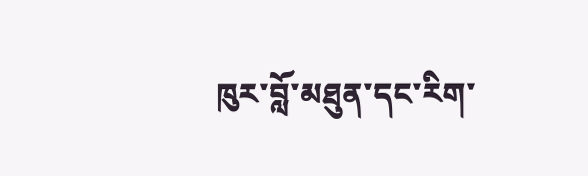ཁུར་བློ་མཐུན་དང་རིག་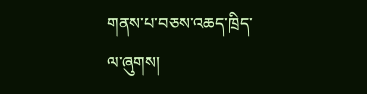གནས་པ་བཅས་འཆད་ཁྲིད་ལ་ཞུགས།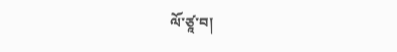ལོ་ཙཱ་བ།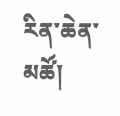རིན་ཆེན་མཚོ།